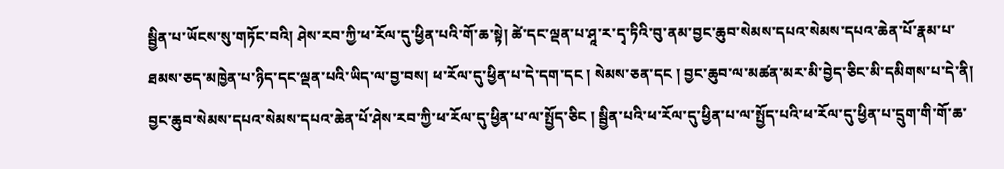སྦྱིན་པ་ཡོངས་སུ་གཏོང་བའི། ཤེས་རབ་ཀྱི་ཕ་རོལ་དུ་ཕྱིན་པའི་གོ་ཆ་སྟེ། ཚེ་དང་ལྡན་པ་ཤཱ་ར་དྭ་ཏིའི་བུ་ནམ་བྱང་ཆུབ་སེམས་དཔའ་སེམས་དཔའ་ཆེན་པོ་རྣམ་པ་ཐམས་ཅད་མཁྱེན་པ་ཉིད་དང་ལྡན་པའི་ཡིད་ལ་བྱ་བས། ཕ་རོལ་དུ་ཕྱིན་པ་དེ་དག་དང ། སེམས་ཅན་དང ། བྱང་ཆུབ་ལ་མཚན་མར་མི་བྱེད་ཅིང་མི་དམིགས་པ་དེ་ནི། བྱང་ཆུབ་སེམས་དཔའ་སེམས་དཔའ་ཆེན་པོ་ཤེས་རབ་ཀྱི་ཕ་རོལ་དུ་ཕྱིན་པ་ལ་སྤྱོད་ཅིང ། སྦྱིན་པའི་ཕ་རོལ་དུ་ཕྱིན་པ་ལ་སྤྱོད་པའི་ཕ་རོལ་དུ་ཕྱིན་པ་དྲུག་གི་གོ་ཆ་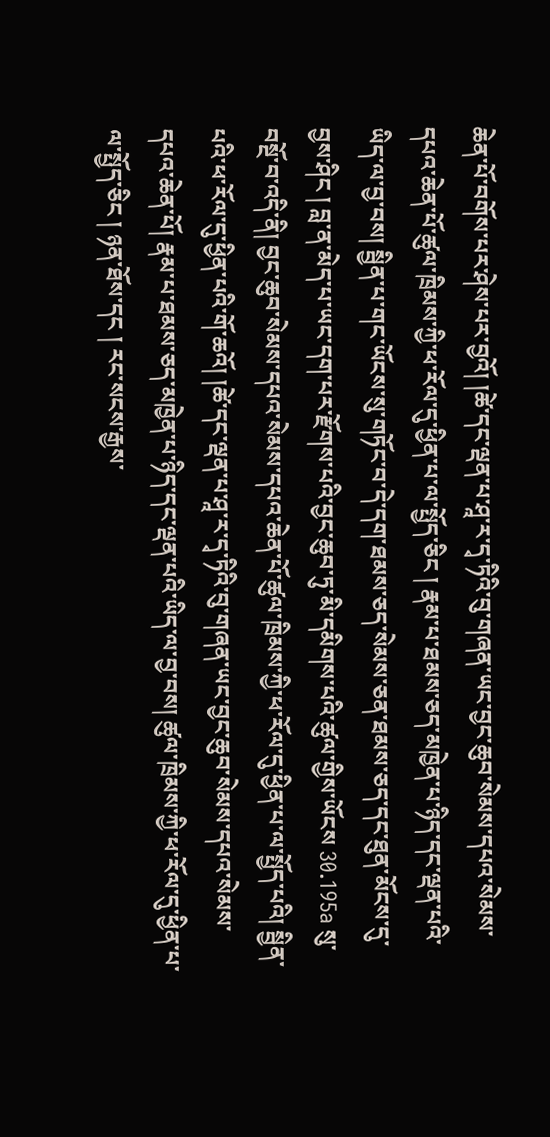ཆེན་པོ་བགོས་པར་ཤེས་པར་བྱའོ། །ཚེ་དང་ལྡན་པ་ཤཱ་ར་དྭ་ཏིའི་བུ་གཞན་ཡང་བྱང་ཆུབ་སེམས་དཔའ་སེམས་དཔའ་ཆེན་པོ་ཚུལ་ཁྲིམས་ཀྱི་ཕ་རོལ་དུ་ཕྱིན་པ་ལ་སྤྱོད་ཅིང ། རྣམ་པ་ཐམས་ཅད་མཁྱེན་པ་ཉིད་དང་ལྡན་པའི་ཡིད་ལ་བྱ་བས། སྦྱིན་པ་གང་ཡོངས་སུ་གཏོང་བ་དེ་དག་ཐམས་ཅད་སེམས་ཅན་ཐམས་ཅད་དང་ཐུན་མོངས་དུ་བྱས་ཤིང ། བླ་ན་མེད་པ་ཡང་དག་པར་རྫོགས་པའི་བྱང་ཆུབ་ཏུ་མི་དམིགས་པའི་ཚུལ་གྱིས་ཡོངས 30.195a སུ་བསྔོ་བ་འདི་ནི། བྱང་ཆུབ་སེམས་དཔའ་སེམས་དཔའ་ཆེན་པོ་ཚུལ་ཁྲིམས་ཀྱི་ཕ་རོལ་དུ་ཕྱིན་པ་ལ་སྤྱོད་པའི། སྦྱིན་པའི་ཕ་རོལ་དུ་ཕྱིན་པའི་གོ་ཆའོ། །ཚེ་དང་ལྡན་པ་ཤཱ་ར་དྭ་ཏིའི་བུ་གཞན་ཡང་བྱང་ཆུབ་སེམས་དཔའ་སེམས་དཔའ་ཆེན་པོ། རྣམ་པ་ཐམས་ཅད་མཁྱེན་པ་ཉིད་དང་ལྡན་པའི་ཡིད་ལ་བྱ་བས། ཚུལ་ཁྲིམས་ཀྱི་ཕ་རོལ་དུ་ཕྱིན་པ་ལ་སྤྱོད་ཅིང ། ཉན་ཐོས་དང ། རང་སངས་རྒྱས་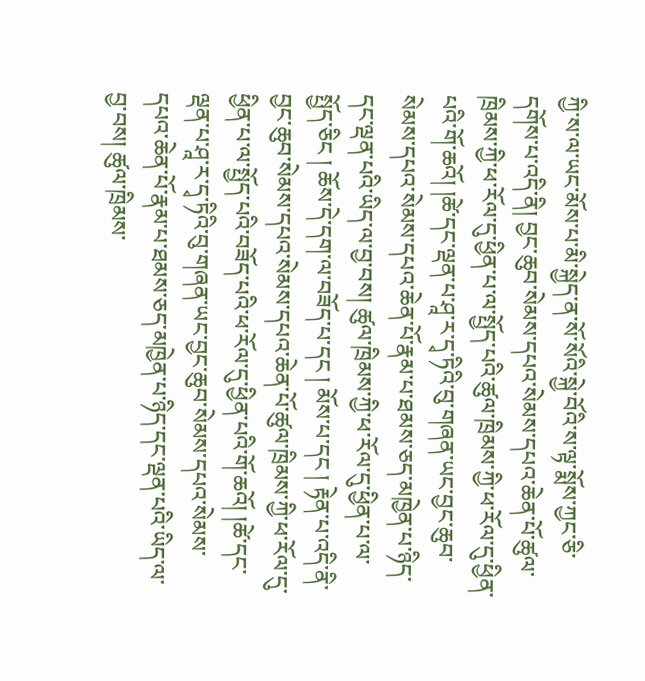ཀྱི་ས་ལ་ཡང་མོས་པ་མི་སྐྱེད་ན་སོ་སོའི་སྐྱེ་བོའི་ས་ལྟ་སྨོས་ཀྱང་ཅི་དགོས་པ་འདི་ནི། བྱང་ཆུབ་སེམས་དཔའ་སེམས་དཔའ་ཆེན་པོ་ཚུལ་ཁྲིམས་ཀྱི་ཕ་རོལ་དུ་ཕྱིན་པ་ལ་སྤྱོད་པའི་ཚུལ་ཁྲིམས་ཀྱི་ཕ་རོལ་དུ་ཕྱིན་པའི་གོ་ཆའོ། །ཚེ་དང་ལྡན་པ་ཤཱ་ར་དྭ་ཏིའི་བུ་གཞན་ཡང་བྱང་ཆུབ་སེམས་དཔའ་སེམས་དཔའ་ཆེན་པོ་རྣམ་པ་ཐམས་ཅད་མཁྱེན་པ་ཉིད་དང་ལྡན་པའི་ཡིད་ལ་བྱ་བས། ཚུལ་ཁྲིམས་ཀྱི་ཕ་རོལ་དུ་ཕྱིན་པ་ལ་སྤྱོད་ཅིང ། ཆོས་དེ་དག་ལ་བཟོད་པ་དང ། མོས་པ་དང ། རྟེན་པ་འདི་ནི་བྱང་ཆུབ་སེམས་དཔའ་སེམས་དཔའ་ཆེན་པོ་ཚུལ་ཁྲིམས་ཀྱི་ཕ་རོལ་དུ་ཕྱིན་པ་ལ་སྤྱོད་པའི་བཟོད་པའི་ཕ་རོལ་དུ་ཕྱིན་པའི་གོ་ཆའོ། །ཚེ་དང་ལྡན་པ་ཤཱ་ར་དྭ་ཏིའི་བུ་གཞན་ཡང་བྱང་ཆུབ་སེམས་དཔའ་སེམས་དཔའ་ཆེན་པོ་རྣམ་པ་ཐམས་ཅད་མཁྱེན་པ་ཉིད་དང་ལྡན་པའི་ཡིད་ལ་བྱ་བས། ཚུལ་ཁྲིམས་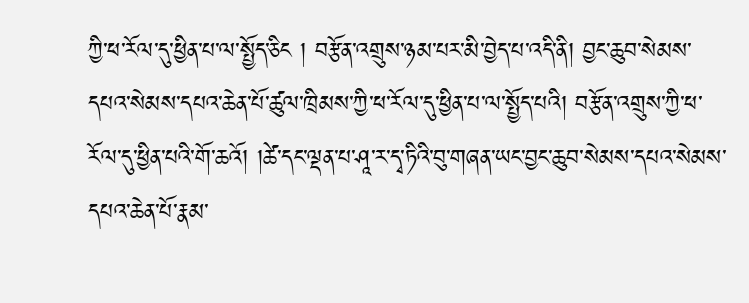ཀྱི་ཕ་རོལ་དུ་ཕྱིན་པ་ལ་སྤྱོད་ཅིང ། བརྩོན་འགྲུས་ཉམ་པར་མི་བྱེད་པ་འདི་ནི། བྱང་ཆུབ་སེམས་དཔའ་སེམས་དཔའ་ཆེན་པོ་ཚུལ་ཁྲིམས་ཀྱི་ཕ་རོལ་དུ་ཕྱིན་པ་ལ་སྤྱོད་པའི། བརྩོན་འགྲུས་ཀྱི་ཕ་རོལ་དུ་ཕྱིན་པའི་གོ་ཆའོ། །ཚེ་དང་ལྡན་པ་ཤཱ་ར་དྭ་ཏིའི་བུ་གཞན་ཡང་བྱང་ཆུབ་སེམས་དཔའ་སེམས་དཔའ་ཆེན་པོ་རྣམ་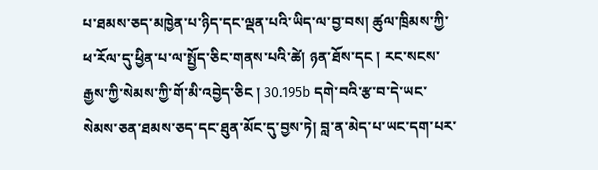པ་ཐམས་ཅད་མཁྱེན་པ་ཉིད་དང་ལྡན་པའི་ཡིད་ལ་བྱ་བས། ཚུལ་ཁྲིམས་ཀྱི་ཕ་རོལ་དུ་ཕྱིན་པ་ལ་སྤྱོད་ཅིང་གནས་པའི་ཚེ། ཉན་ཐོས་དང ། རང་སངས་རྒྱས་ཀྱི་སེམས་ཀྱི་གོ་མི་འབྱེད་ཅིང ། 30.195b དགེ་བའི་རྩ་བ་དེ་ཡང་སེམས་ཅན་ཐམས་ཅད་དང་ཐུན་མོང་དུ་བྱས་ཏེ། བླ་ན་མེད་པ་ཡང་དག་པར་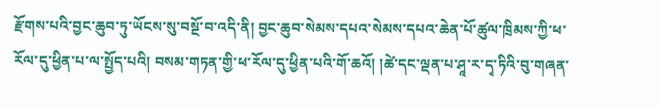རྫོགས་པའི་བྱང་ཆུབ་ཏུ་ཡོངས་སུ་བསྔོ་བ་འདི་ནི། བྱང་ཆུབ་སེམས་དཔའ་སེམས་དཔའ་ཆེན་པོ་ཚུལ་ཁྲིམས་ཀྱི་ཕ་རོལ་དུ་ཕྱིན་པ་ལ་སྤྱོད་པའི། བསམ་གཏན་གྱི་ཕ་རོལ་དུ་ཕྱིན་པའི་གོ་ཆའོ། །ཚེ་དང་ལྡན་པ་ཤཱ་ར་དྭ་ཏིའི་བུ་གཞན་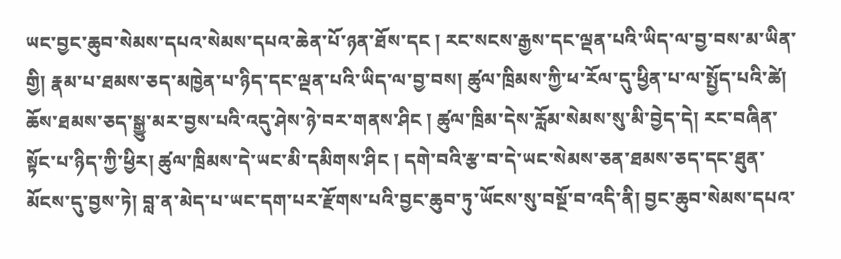ཡང་བྱང་ཆུབ་སེམས་དཔའ་སེམས་དཔའ་ཆེན་པོ་ཉན་ཐོས་དང ། རང་སངས་རྒྱས་དང་ལྡན་པའི་ཡིད་ལ་བྱ་བས་མ་ཡིན་གྱི། རྣམ་པ་ཐམས་ཅད་མཁྱེན་པ་ཉིད་དང་ལྡན་པའི་ཡིད་ལ་བྱ་བས། ཚུལ་ཁྲིམས་ཀྱི་ཕ་རོལ་དུ་ཕྱིན་པ་ལ་སྤྱོད་པའི་ཚེ། ཆོས་ཐམས་ཅད་སྒྱུ་མར་བྱས་པའི་འདུ་ཤེས་ཉེ་བར་གནས་ཤིང ། ཚུལ་ཁྲིམ་དེས་རློམ་སེམས་སུ་མི་བྱེད་དེ། རང་བཞིན་སྟོང་པ་ཉིད་ཀྱི་ཕྱིར། ཚུལ་ཁྲིམས་དེ་ཡང་མི་དམིགས་ཤིང ། དགེ་བའི་རྩ་བ་དེ་ཡང་སེམས་ཅན་ཐམས་ཅད་དང་ཐུན་མོངས་དུ་བྱས་ཏེ། བླ་ན་མེད་པ་ཡང་དག་པར་རྫོགས་པའི་བྱང་ཆུབ་ཏུ་ཡོངས་སུ་བསྔོ་བ་འདི་ནི། བྱང་ཆུབ་སེམས་དཔའ་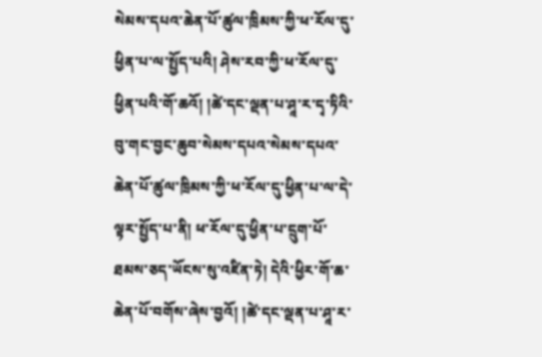སེམས་དཔའ་ཆེན་པོ་ཚུལ་ཁྲིམས་ཀྱི་ཕ་རོལ་དུ་ཕྱིན་པ་ལ་སྤྱོད་པའི། ཤེས་རབ་ཀྱི་ཕ་རོལ་དུ་ཕྱིན་པའི་གོ་ཆའོ། །ཚེ་དང་ལྡན་པ་ཤཱ་ར་དྭ་ཏིའི་བུ་གང་བྱང་ཆུབ་སེམས་དཔའ་སེམས་དཔའ་ཆེན་པོ་ཚུལ་ཁྲིམས་ཀྱི་ཕ་རོལ་དུ་ཕྱིན་པ་ལ་དེ་ལྟར་སྤྱོད་པ་ནི། ཕ་རོལ་དུ་ཕྱིན་པ་དྲུག་པོ་ཐམས་ཅད་ཡོངས་སུ་འཛིན་ཏེ། དེའི་ཕྱིར་གོ་ཆ་ཆེན་པོ་བགོས་ཞེས་བྱའོ། །ཚེ་དང་ལྡན་པ་ཤཱ་ར་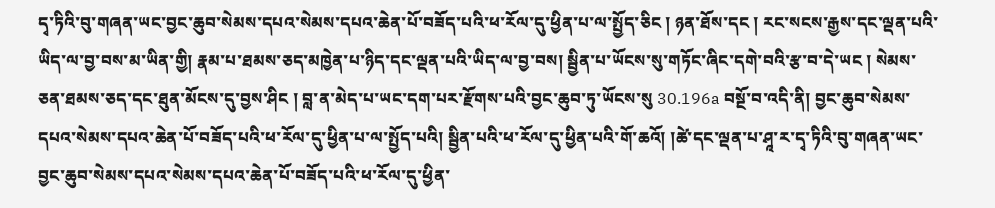དྭ་ཏིའི་བུ་གཞན་ཡང་བྱང་ཆུབ་སེམས་དཔའ་སེམས་དཔའ་ཆེན་པོ་བཟོད་པའི་ཕ་རོལ་དུ་ཕྱིན་པ་ལ་སྤྱོད་ཅིང ། ཉན་ཐོས་དང ། རང་སངས་རྒྱས་དང་ལྡན་པའི་ཡིད་ལ་བྱ་བས་མ་ཡིན་གྱི། རྣམ་པ་ཐམས་ཅད་མཁྱེན་པ་ཉིད་དང་ལྡན་པའི་ཡིད་ལ་བྱ་བས། སྦྱིན་པ་ཡོངས་སུ་གཏོང་ཞིང་དགེ་བའི་རྩ་བ་དེ་ཡང ། སེམས་ཅན་ཐམས་ཅད་དང་ཐུན་མོངས་དུ་བྱས་ཤིང ། བླ་ན་མེད་པ་ཡང་དག་པར་རྫོགས་པའི་བྱང་ཆུབ་ཏུ་ཡོངས་སུ 30.196a བསྔོ་བ་འདི་ནི། བྱང་ཆུབ་སེམས་དཔའ་སེམས་དཔའ་ཆེན་པོ་བཟོད་པའི་ཕ་རོལ་དུ་ཕྱིན་པ་ལ་སྤྱོད་པའི། སྦྱིན་པའི་ཕ་རོལ་དུ་ཕྱིན་པའི་གོ་ཆའོ། །ཚེ་དང་ལྡན་པ་ཤཱ་ར་དྭ་ཏིའི་བུ་གཞན་ཡང་བྱང་ཆུབ་སེམས་དཔའ་སེམས་དཔའ་ཆེན་པོ་བཟོད་པའི་ཕ་རོལ་དུ་ཕྱིན་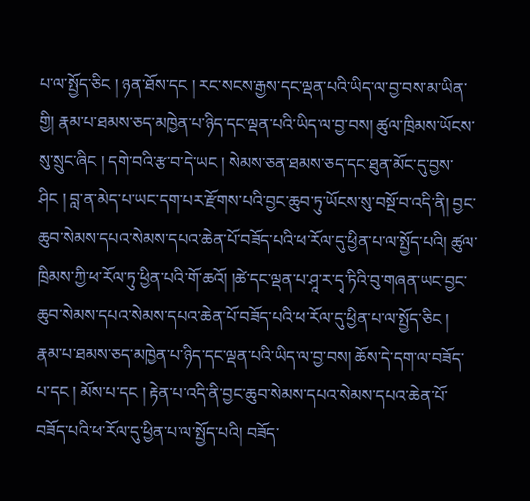པ་ལ་སྤྱོད་ཅིང ། ཉན་ཐོས་དང ། རང་སངས་རྒྱས་དང་ལྡན་པའི་ཡིད་ལ་བྱ་བས་མ་ཡིན་གྱི། རྣམ་པ་ཐམས་ཅད་མཁྱེན་པ་ཉིད་དང་ལྡན་པའི་ཡིད་ལ་བྱ་བས། ཚུལ་ཁྲིམས་ཡོངས་སུ་སྲུང་ཞིང ། དགེ་བའི་རྩ་བ་དེ་ཡང ། སེམས་ཅན་ཐམས་ཅད་དང་ཐུན་མོང་དུ་བྱས་ཤིང ། བླ་ན་མེད་པ་ཡང་དག་པར་རྫོགས་པའི་བྱང་ཆུབ་ཏུ་ཡོངས་སུ་བསྔོ་བ་འདི་ནི། བྱང་ཆུབ་སེམས་དཔའ་སེམས་དཔའ་ཆེན་པོ་བཟོད་པའི་ཕ་རོལ་དུ་ཕྱིན་པ་ལ་སྤྱོད་པའི། ཚུལ་ཁྲིམས་ཀྱི་ཕ་རོལ་ཏུ་ཕྱིན་པའི་གོ་ཆའོ། །ཚེ་དང་ལྡན་པ་ཤཱ་ར་དྭ་ཏིའི་བུ་གཞན་ཡང་བྱང་ཆུབ་སེམས་དཔའ་སེམས་དཔའ་ཆེན་པོ་བཟོད་པའི་ཕ་རོལ་དུ་ཕྱིན་པ་ལ་སྤྱོད་ཅིང ། རྣམ་པ་ཐམས་ཅད་མཁྱེན་པ་ཉིད་དང་ལྡན་པའི་ཡིད་ལ་བྱ་བས། ཆོས་དེ་དག་ལ་བཟོད་པ་དང ། མོས་པ་དང ། རྟེན་པ་འདི་ནི་བྱང་ཆུབ་སེམས་དཔའ་སེམས་དཔའ་ཆེན་པོ་བཟོད་པའི་ཕ་རོལ་དུ་ཕྱིན་པ་ལ་སྤྱོད་པའི། བཟོད་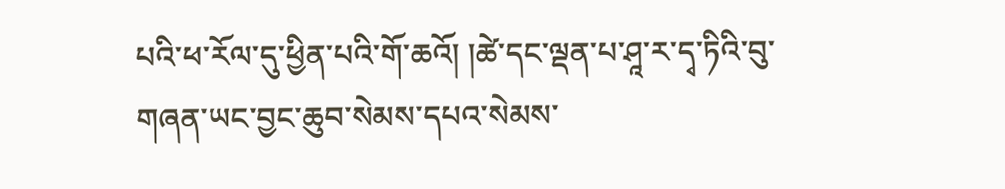པའི་ཕ་རོལ་དུ་ཕྱིན་པའི་གོ་ཆའོ། །ཚེ་དང་ལྡན་པ་ཤཱ་ར་དྭ་ཏིའི་བུ་གཞན་ཡང་བྱང་ཆུབ་སེམས་དཔའ་སེམས་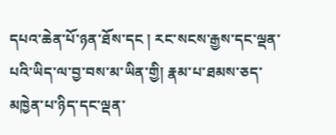དཔའ་ཆེན་པོ་ཉན་ཐོས་དང ། རང་སངས་རྒྱས་དང་ལྡན་པའི་ཡིད་ལ་བྱ་བས་མ་ཡིན་གྱི། རྣམ་པ་ཐམས་ཅད་མཁྱེན་པ་ཉིད་དང་ལྡན་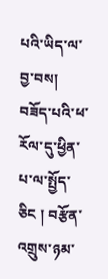པའི་ཡིད་ལ་བྱ་བས། བཟོད་པའི་ཕ་རོལ་དུ་ཕྱིན་པ་ལ་སྤྱོད་ཅིང ། བརྩོན་འགྲུས་ཉམ་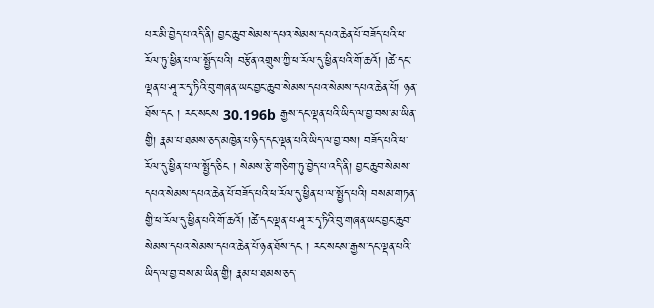པར་མི་བྱེད་པ་འདི་ནི། བྱང་ཆུབ་སེམས་དཔའ་སེམས་དཔའ་ཆེན་པོ་བཟོད་པའི་ཕ་རོལ་ཏུ་ཕྱིན་པ་ལ་སྤྱོད་པའི། བརྩོན་འགྲུས་ཀྱི་ཕ་རོལ་དུ་ཕྱིན་པའི་གོ་ཆའོ། །ཚེ་དང་ལྡན་པ་ཤཱ་ར་དྭ་ཏིའི་བུ་གཞན་ཡང་བྱང་ཆུབ་སེམས་དཔའ་སེམས་དཔའ་ཆེན་པོ། ཉན་ཐོས་དང ། རང་སངས 30.196b རྒྱས་དང་ལྡན་པའི་ཡིད་ལ་བྱ་བས་མ་ཡིན་གྱི། རྣམ་པ་ཐམས་ཅད་མཁྱེན་པ་ཉིད་དང་ལྡན་པའི་ཡིད་ལ་བྱ་བས། བཟོད་པའི་ཕ་རོལ་དུ་ཕྱིན་པ་ལ་སྤྱོད་ཅིང ། སེམས་རྩེ་གཅིག་ཏུ་བྱེད་པ་འདི་ནི། བྱང་ཆུབ་སེམས་དཔའ་སེམས་དཔའ་ཆེན་པོ་བཟོད་པའི་ཕ་རོལ་དུ་ཕྱིན་པ་ལ་སྤྱོད་པའི། བསམ་གཏན་གྱི་ཕ་རོལ་དུ་ཕྱིན་པའི་གོ་ཆའོ། །ཚེ་དང་ལྡན་པ་ཤཱ་ར་དྭ་ཏིའི་བུ་གཞན་ཡང་བྱང་ཆུབ་སེམས་དཔའ་སེམས་དཔའ་ཆེན་པོ་ཉན་ཐོས་དང ། རང་སངས་རྒྱས་དང་ལྡན་པའི་ཡིད་ལ་བྱ་བས་མ་ཡིན་གྱི། རྣམ་པ་ཐམས་ཅད་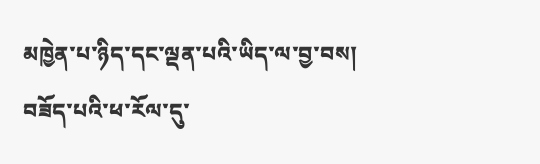མཁྱེན་པ་ཉིད་དང་ལྡན་པའི་ཡིད་ལ་བྱ་བས། བཟོད་པའི་ཕ་རོལ་དུ་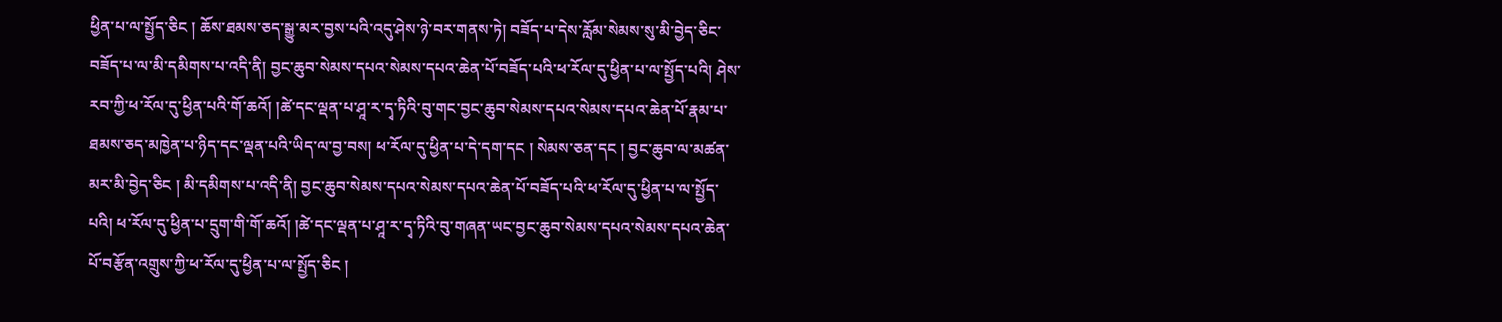ཕྱིན་པ་ལ་སྤྱོད་ཅིང ། ཆོས་ཐམས་ཅད་སྒྱུ་མར་བྱས་པའི་འདུ་ཤེས་ཉེ་བར་གནས་ཏེ། བཟོད་པ་དེས་རློམ་སེམས་སུ་མི་བྱེད་ཅིང་བཟོད་པ་ལ་མི་དམིགས་པ་འདི་ནི། བྱང་ཆུབ་སེམས་དཔའ་སེམས་དཔའ་ཆེན་པོ་བཟོད་པའི་ཕ་རོལ་དུ་ཕྱིན་པ་ལ་སྤྱོད་པའི། ཤེས་རབ་ཀྱི་ཕ་རོལ་དུ་ཕྱིན་པའི་གོ་ཆའོ། །ཚེ་དང་ལྡན་པ་ཤཱ་ར་དྭ་ཏིའི་བུ་གང་བྱང་ཆུབ་སེམས་དཔའ་སེམས་དཔའ་ཆེན་པོ་རྣམ་པ་ཐམས་ཅད་མཁྱེན་པ་ཉིད་དང་ལྡན་པའི་ཡིད་ལ་བྱ་བས། ཕ་རོལ་དུ་ཕྱིན་པ་དེ་དག་དང ། སེམས་ཅན་དང ། བྱང་ཆུབ་ལ་མཚན་མར་མི་བྱེད་ཅིང ། མི་དམིགས་པ་འདི་ནི། བྱང་ཆུབ་སེམས་དཔའ་སེམས་དཔའ་ཆེན་པོ་བཟོད་པའི་ཕ་རོལ་དུ་ཕྱིན་པ་ལ་སྤྱོད་པའི། ཕ་རོལ་དུ་ཕྱིན་པ་དྲུག་གི་གོ་ཆའོ། །ཚེ་དང་ལྡན་པ་ཤཱ་ར་དྭ་ཏིའི་བུ་གཞན་ཡང་བྱང་ཆུབ་སེམས་དཔའ་སེམས་དཔའ་ཆེན་པོ་བརྩོན་འགྲུས་ཀྱི་ཕ་རོལ་དུ་ཕྱིན་པ་ལ་སྤྱོད་ཅིང །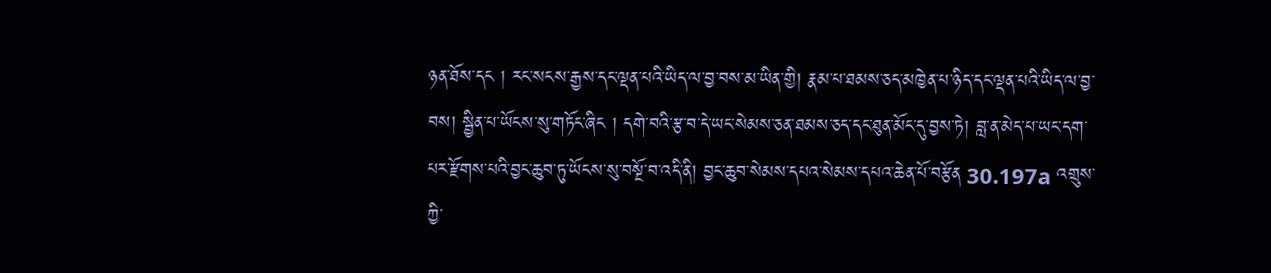ཉན་ཐོས་དང ། རང་སངས་རྒྱས་དང་ལྡན་པའི་ཡིད་ལ་བྱ་བས་མ་ཡིན་གྱི། རྣམ་པ་ཐམས་ཅད་མཁྱེན་པ་ཉིད་དང་ལྡན་པའི་ཡིད་ལ་བྱ་བས། སྦྱིན་པ་ཡོངས་སུ་གཏོང་ཞིང ། དགེ་བའི་རྩ་བ་དེ་ཡང་སེམས་ཅན་ཐམས་ཅད་དང་ཐུན་མོང་དུ་བྱས་ཏེ། བླ་ན་མེད་པ་ཡང་དག་པར་རྫོགས་པའི་བྱང་ཆུབ་ཏུ་ཡོངས་སུ་བསྔོ་བ་འདི་ནི། བྱང་ཆུབ་སེམས་དཔའ་སེམས་དཔའ་ཆེན་པོ་བརྩོན 30.197a འགྲུས་ཀྱི་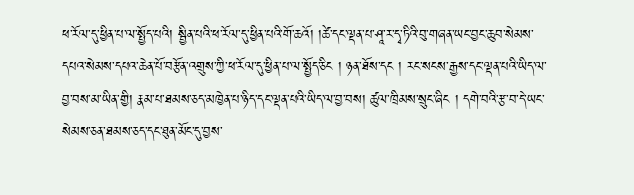ཕ་རོལ་དུ་ཕྱིན་པ་ལ་སྤྱོད་པའི། སྦྱིན་པའི་ཕ་རོལ་དུ་ཕྱིན་པའི་གོ་ཆའོ། །ཚེ་དང་ལྡན་པ་ཤཱ་ར་དྭ་ཏིའི་བུ་གཞན་ཡང་བྱང་ཆུབ་སེམས་དཔའ་སེམས་དཔའ་ཆེན་པོ་བརྩོན་འགྲུས་ཀྱི་ཕ་རོལ་དུ་ཕྱིན་པ་ལ་སྤྱོད་ཅིང ། ཉན་ཐོས་དང ། རང་སངས་རྒྱས་དང་ལྡན་པའི་ཡིད་ལ་བྱ་བས་མ་ཡིན་གྱི། རྣམ་པ་ཐམས་ཅད་མཁྱེན་པ་ཉིད་དང་ལྡན་པའི་ཡིད་ལ་བྱ་བས། ཚུལ་ཁྲིམས་སྲུང་ཞིང ། དགེ་བའི་རྩ་བ་དེ་ཡང་སེམས་ཅན་ཐམས་ཅད་དང་ཐུན་མོང་དུ་བྱས་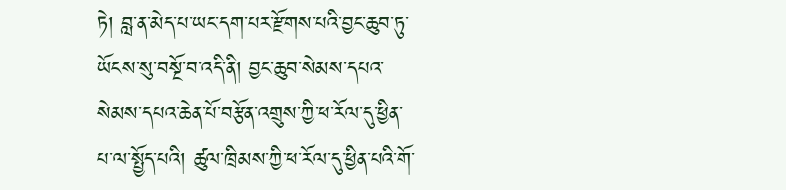ཏེ། བླ་ན་མེད་པ་ཡང་དག་པར་རྫོགས་པའི་བྱང་ཆུབ་ཏུ་ཡོངས་སུ་བསྔོ་བ་འདི་ནི། བྱང་ཆུབ་སེམས་དཔའ་སེམས་དཔའ་ཆེན་པོ་བརྩོན་འགྲུས་ཀྱི་ཕ་རོལ་དུ་ཕྱིན་པ་ལ་སྤྱོད་པའི། ཚུལ་ཁྲིམས་ཀྱི་ཕ་རོལ་དུ་ཕྱིན་པའི་གོ་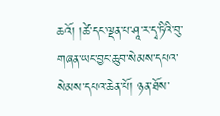ཆའོ། །ཚེ་དང་ལྡན་པ་ཤཱ་ར་དྭ་ཏིའི་བུ་གཞན་ཡང་བྱང་ཆུབ་སེམས་དཔའ་སེམས་དཔའ་ཆེན་པོ། ཉན་ཐོས་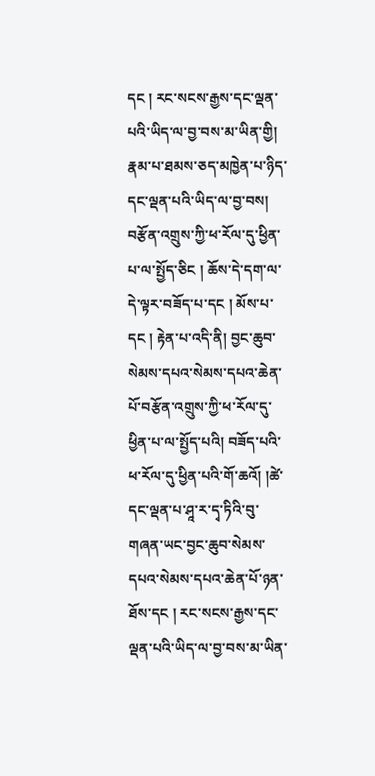དང ། རང་སངས་རྒྱས་དང་ལྡན་པའི་ཡིད་ལ་བྱ་བས་མ་ཡིན་གྱི། རྣམ་པ་ཐམས་ཅད་མཁྱེན་པ་ཉིད་དང་ལྡན་པའི་ཡིད་ལ་བྱ་བས། བརྩོན་འགྲུས་ཀྱི་ཕ་རོལ་དུ་ཕྱིན་པ་ལ་སྤྱོད་ཅིང ། ཆོས་དེ་དག་ལ་དེ་ལྟར་བཟོད་པ་དང ། མོས་པ་དང ། རྟེན་པ་འདི་ནི། བྱང་ཆུབ་སེམས་དཔའ་སེམས་དཔའ་ཆེན་པོ་བརྩོན་འགྲུས་ཀྱི་ཕ་རོལ་དུ་ཕྱིན་པ་ལ་སྤྱོད་པའི། བཟོད་པའི་ཕ་རོལ་དུ་ཕྱིན་པའི་གོ་ཆའོ། །ཚེ་དང་ལྡན་པ་ཤཱ་ར་དྭ་ཏིའི་བུ་གཞན་ཡང་བྱང་ཆུབ་སེམས་དཔའ་སེམས་དཔའ་ཆེན་པོ་ཉན་ཐོས་དང ། རང་སངས་རྒྱས་དང་ལྡན་པའི་ཡིད་ལ་བྱ་བས་མ་ཡིན་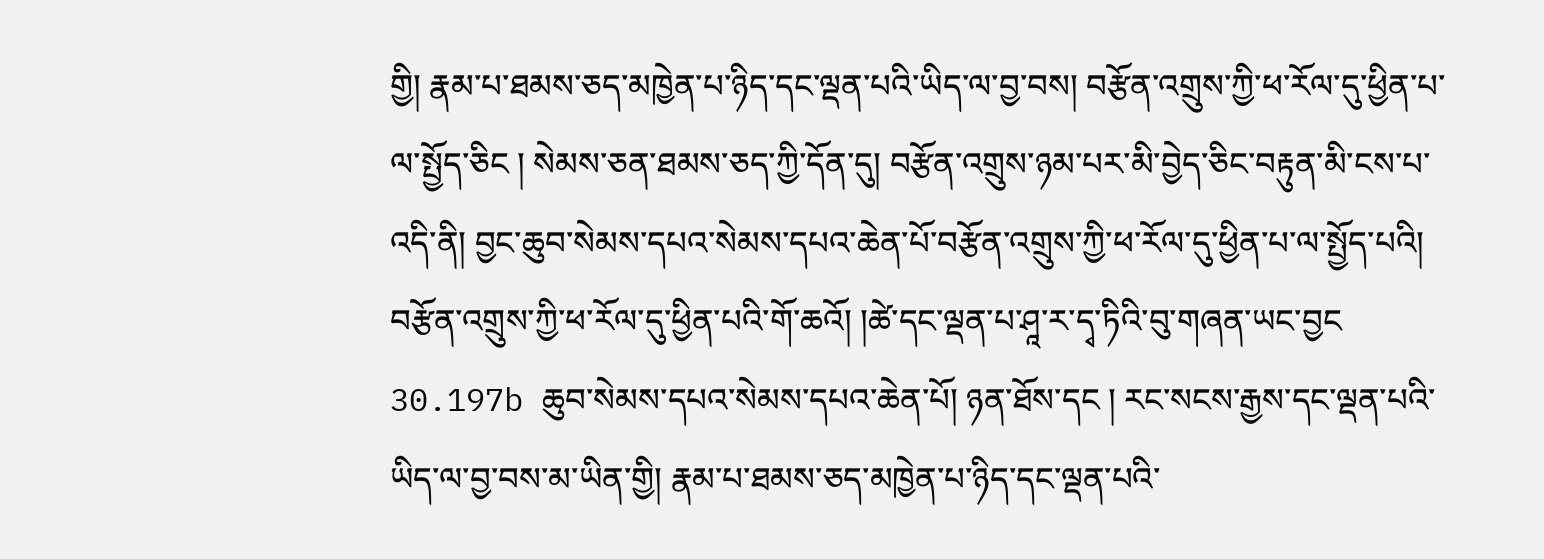གྱི། རྣམ་པ་ཐམས་ཅད་མཁྱེན་པ་ཉིད་དང་ལྡན་པའི་ཡིད་ལ་བྱ་བས། བརྩོན་འགྲུས་ཀྱི་ཕ་རོལ་དུ་ཕྱིན་པ་ལ་སྤྱོད་ཅིང ། སེམས་ཅན་ཐམས་ཅད་ཀྱི་དོན་དུ། བརྩོན་འགྲུས་ཉམ་པར་མི་བྱེད་ཅིང་བརྟུན་མི་ངས་པ་འདི་ནི། བྱང་ཆུབ་སེམས་དཔའ་སེམས་དཔའ་ཆེན་པོ་བརྩོན་འགྲུས་ཀྱི་ཕ་རོལ་དུ་ཕྱིན་པ་ལ་སྤྱོད་པའི། བརྩོན་འགྲུས་ཀྱི་ཕ་རོལ་དུ་ཕྱིན་པའི་གོ་ཆའོ། །ཚེ་དང་ལྡན་པ་ཤཱ་ར་དྭ་ཏིའི་བུ་གཞན་ཡང་བྱང 30.197b ཆུབ་སེམས་དཔའ་སེམས་དཔའ་ཆེན་པོ། ཉན་ཐོས་དང ། རང་སངས་རྒྱས་དང་ལྡན་པའི་ཡིད་ལ་བྱ་བས་མ་ཡིན་གྱི། རྣམ་པ་ཐམས་ཅད་མཁྱེན་པ་ཉིད་དང་ལྡན་པའི་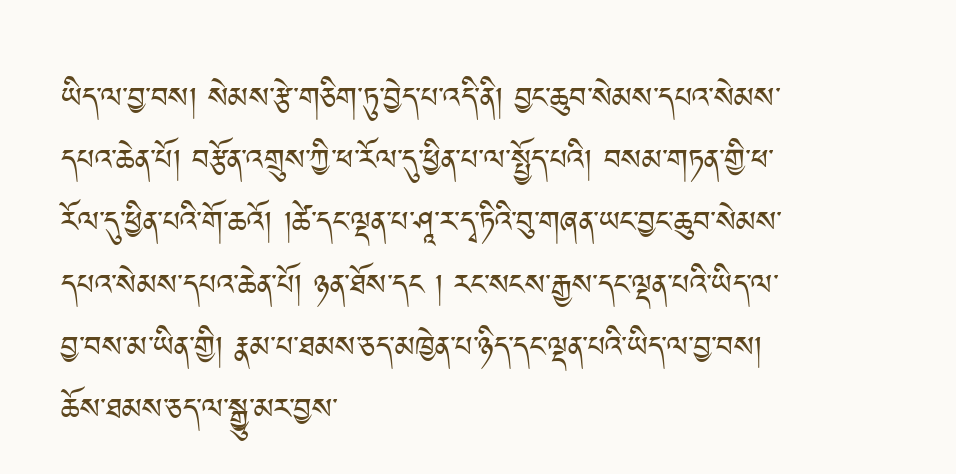ཡིད་ལ་བྱ་བས། སེམས་རྩེ་གཅིག་ཏུ་བྱེད་པ་འདི་ནི། བྱང་ཆུབ་སེམས་དཔའ་སེམས་དཔའ་ཆེན་པོ། བརྩོན་འགྲུས་ཀྱི་ཕ་རོལ་དུ་ཕྱིན་པ་ལ་སྤྱོད་པའི། བསམ་གཏན་གྱི་ཕ་རོལ་དུ་ཕྱིན་པའི་གོ་ཆའོ། །ཚེ་དང་ལྡན་པ་ཤཱ་ར་དྭ་ཏིའི་བུ་གཞན་ཡང་བྱང་ཆུབ་སེམས་དཔའ་སེམས་དཔའ་ཆེན་པོ། ཉན་ཐོས་དང ། རང་སངས་རྒྱས་དང་ལྡན་པའི་ཡིད་ལ་བྱ་བས་མ་ཡིན་གྱི། རྣམ་པ་ཐམས་ཅད་མཁྱེན་པ་ཉིད་དང་ལྡན་པའི་ཡིད་ལ་བྱ་བས། ཆོས་ཐམས་ཅད་ལ་སྒྱུ་མར་བྱས་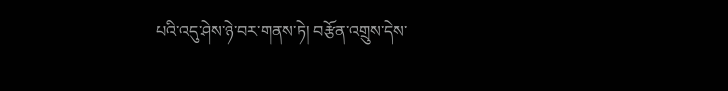པའི་འདུ་ཤེས་ཉེ་བར་གནས་ཏེ། བརྩོན་འགྲུས་དེས་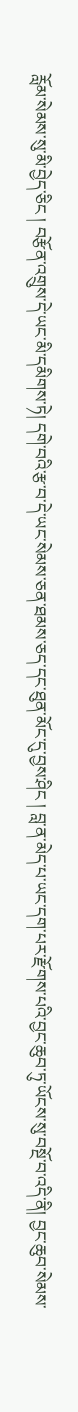རློམ་སེམས་སུ་མི་བྱེད་ཅིང ། བརྩོན་འགྲུས་དེ་ཡང་མི་དམིགས་ཏེ། དགེ་བའི་རྩ་བ་དེ་ཡང་སེམས་ཅན་ཐམས་ཅད་དང་ཐུན་མོང་དུ་བྱས་ཤིང ། བླ་ན་མེད་པ་ཡང་དག་པར་རྫོགས་པའི་བྱང་ཆུབ་ཏུ་ཡོངས་སུ་བསྔོ་བ་འདི་ནི། བྱང་ཆུབ་སེམས་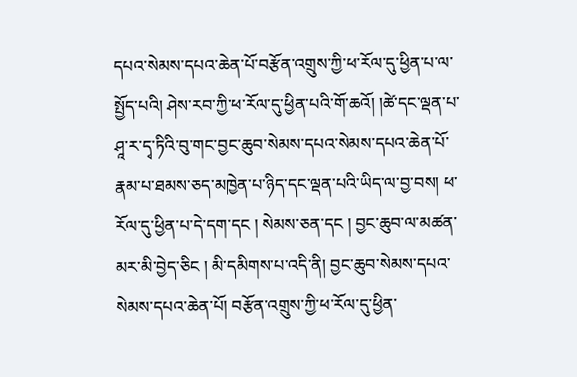དཔའ་སེམས་དཔའ་ཆེན་པོ་བརྩོན་འགྲུས་ཀྱི་ཕ་རོལ་དུ་ཕྱིན་པ་ལ་སྤྱོད་པའི། ཤེས་རབ་ཀྱི་ཕ་རོལ་དུ་ཕྱིན་པའི་གོ་ཆའོ། །ཚེ་དང་ལྡན་པ་ཤཱ་ར་དྭ་ཏིའི་བུ་གང་བྱང་ཆུབ་སེམས་དཔའ་སེམས་དཔའ་ཆེན་པོ་རྣམ་པ་ཐམས་ཅད་མཁྱེན་པ་ཉིད་དང་ལྡན་པའི་ཡིད་ལ་བྱ་བས། ཕ་རོལ་དུ་ཕྱིན་པ་དེ་དག་དང ། སེམས་ཅན་དང ། བྱང་ཆུབ་ལ་མཚན་མར་མི་བྱེད་ཅིང ། མི་དམིགས་པ་འདི་ནི། བྱང་ཆུབ་སེམས་དཔའ་སེམས་དཔའ་ཆེན་པོ། བརྩོན་འགྲུས་ཀྱི་ཕ་རོལ་དུ་ཕྱིན་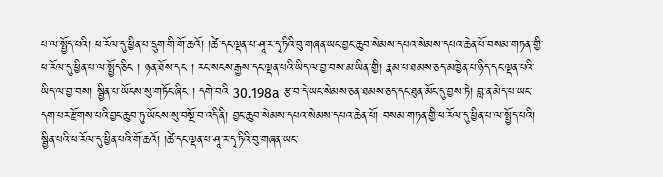པ་ལ་སྤྱོད་པའི། ཕ་རོལ་དུ་ཕྱིན་པ་དྲུག་གི་གོ་ཆའོ། །ཚེ་དང་ལྡན་པ་ཤཱ་ར་དྭ་ཏིའི་བུ་གཞན་ཡང་བྱང་ཆུབ་སེམས་དཔའ་སེམས་དཔའ་ཆེན་པོ་བསམ་གཏན་གྱི་ཕ་རོལ་དུ་ཕྱིན་པ་ལ་སྤྱོད་ཅིང ། ཉན་ཐོས་དང ། རང་སངས་རྒྱས་དང་ལྡན་པའི་ཡིད་ལ་བྱ་བས་མ་ཡིན་གྱི། རྣམ་པ་ཐམས་ཅད་མཁྱེན་པ་ཉིད་དང་ལྡན་པའི་ཡིད་ལ་བྱ་བས། སྦྱིན་པ་ཡོངས་སུ་གཏོང་ཞིང ། དགེ་བའི 30.198a རྩ་བ་དེ་ཡང་སེམས་ཅན་ཐམས་ཅད་དང་ཐུན་མོང་དུ་བྱས་ཏེ། བླ་ན་མེད་པ་ཡང་དག་པར་རྫོགས་པའི་བྱང་ཆུབ་ཏུ་ཡོངས་སུ་བསྔོ་བ་འདི་ནི། བྱང་ཆུབ་སེམས་དཔའ་སེམས་དཔའ་ཆེན་པོ། བསམ་གཏན་གྱི་ཕ་རོལ་དུ་ཕྱིན་པ་ལ་སྤྱོད་པའི། སྦྱིན་པའི་ཕ་རོལ་དུ་ཕྱིན་པའི་གོ་ཆའོ། །ཚེ་དང་ལྡན་པ་ཤཱ་ར་དྭ་ཏིའི་བུ་གཞན་ཡང་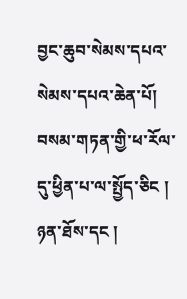བྱང་ཆུབ་སེམས་དཔའ་སེམས་དཔའ་ཆེན་པོ། བསམ་གཏན་གྱི་ཕ་རོལ་དུ་ཕྱིན་པ་ལ་སྤྱོད་ཅིང ། ཉན་ཐོས་དང །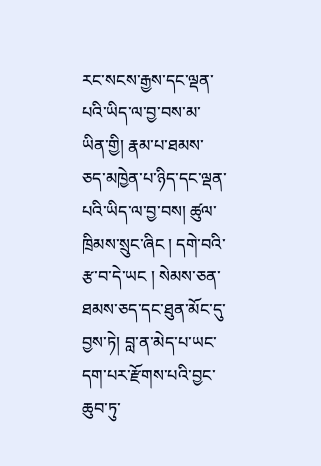རང་སངས་རྒྱས་དང་ལྡན་པའི་ཡིད་ལ་བྱ་བས་མ་ཡིན་གྱི། རྣམ་པ་ཐམས་ཅད་མཁྱེན་པ་ཉིད་དང་ལྡན་པའི་ཡིད་ལ་བྱ་བས། ཚུལ་ཁྲིམས་སྲུང་ཞིང ། དགེ་བའི་རྩ་བ་དེ་ཡང ། སེམས་ཅན་ཐམས་ཅད་དང་ཐུན་མོང་དུ་བྱས་ཏེ། བླ་ན་མེད་པ་ཡང་དག་པར་རྫོགས་པའི་བྱང་ཆུབ་ཏུ་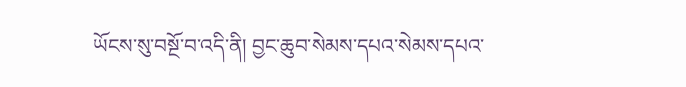ཡོངས་སུ་བསྔོ་བ་འདི་ནི། བྱང་ཆུབ་སེམས་དཔའ་སེམས་དཔའ་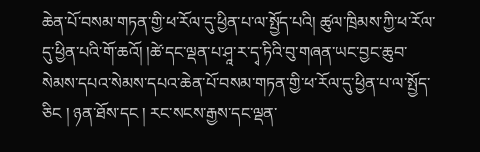ཆེན་པོ་བསམ་གཏན་གྱི་ཕ་རོལ་དུ་ཕྱིན་པ་ལ་སྤྱོད་པའི། ཚུལ་ཁྲིམས་ཀྱི་ཕ་རོལ་དུ་ཕྱིན་པའི་གོ་ཆའོ། །ཚེ་དང་ལྡན་པ་ཤཱ་ར་དྭ་ཏིའི་བུ་གཞན་ཡང་བྱང་ཆུབ་སེམས་དཔའ་སེམས་དཔའ་ཆེན་པོ་བསམ་གཏན་གྱི་ཕ་རོལ་དུ་ཕྱིན་པ་ལ་སྤྱོད་ཅིང ། ཉན་ཐོས་དང ། རང་སངས་རྒྱས་དང་ལྡན་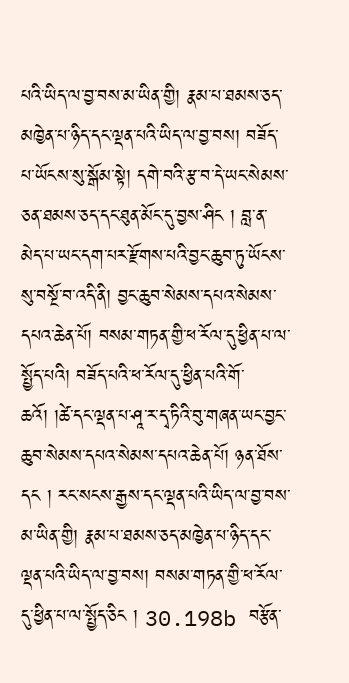པའི་ཡིད་ལ་བྱ་བས་མ་ཡིན་གྱི། རྣམ་པ་ཐམས་ཅད་མཁྱེན་པ་ཉིད་དང་ལྡན་པའི་ཡིད་ལ་བྱ་བས། བཟོད་པ་ཡོངས་སུ་སྒོམ་སྟེ། དགེ་བའི་རྩ་བ་དེ་ཡང་སེམས་ཅན་ཐམས་ཅད་དང་ཐུན་མོང་དུ་བྱས་ཤིང ། བླ་ན་མེད་པ་ཡང་དག་པར་རྫོགས་པའི་བྱང་ཆུབ་ཏུ་ཡོངས་སུ་བསྔོ་བ་འདི་ནི། བྱང་ཆུབ་སེམས་དཔའ་སེམས་དཔའ་ཆེན་པོ། བསམ་གཏན་གྱི་ཕ་རོལ་དུ་ཕྱིན་པ་ལ་སྤྱོད་པའི། བཟོད་པའི་ཕ་རོལ་དུ་ཕྱིན་པའི་གོ་ཆའོ། །ཚེ་དང་ལྡན་པ་ཤཱ་ར་དྭ་ཏིའི་བུ་གཞན་ཡང་བྱང་ཆུབ་སེམས་དཔའ་སེམས་དཔའ་ཆེན་པོ། ཉན་ཐོས་དང ། རང་སངས་རྒྱས་དང་ལྡན་པའི་ཡིད་ལ་བྱ་བས་མ་ཡིན་གྱི། རྣམ་པ་ཐམས་ཅད་མཁྱེན་པ་ཉིད་དང་ལྡན་པའི་ཡིད་ལ་བྱ་བས། བསམ་གཏན་གྱི་ཕ་རོལ་དུ་ཕྱིན་པ་ལ་སྤྱོད་ཅིང ། 30.198b བརྩོན་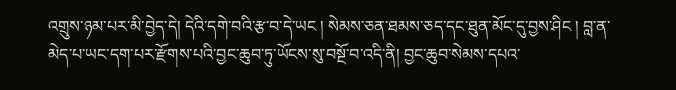འགྲུས་ཉམ་པར་མི་བྱེད་དེ། དེའི་དགེ་བའི་རྩ་བ་དེ་ཡང ། སེམས་ཅན་ཐམས་ཅད་དང་ཐུན་མོང་དུ་བྱས་ཤིང ། བླ་ན་མེད་པ་ཡང་དག་པར་རྫོགས་པའི་བྱང་ཆུབ་ཏུ་ཡོངས་སུ་བསྔོ་བ་འདི་ནི། བྱང་ཆུབ་སེམས་དཔའ་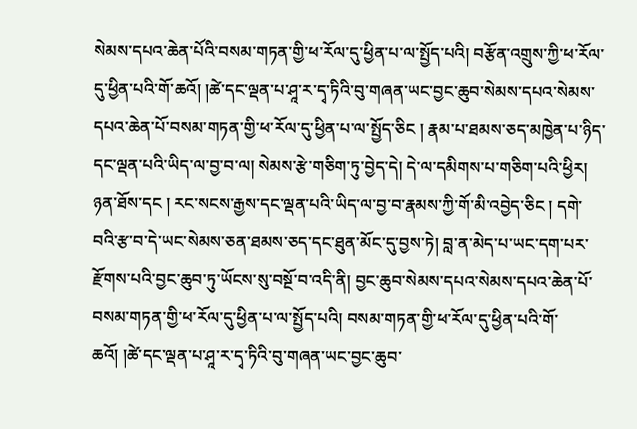སེམས་དཔའ་ཆེན་པོའི་བསམ་གཏན་གྱི་ཕ་རོལ་དུ་ཕྱིན་པ་ལ་སྤྱོད་པའི། བརྩོན་འགྲུས་ཀྱི་ཕ་རོལ་དུ་ཕྱིན་པའི་གོ་ཆའོ། །ཚེ་དང་ལྡན་པ་ཤཱ་ར་དྭ་ཏིའི་བུ་གཞན་ཡང་བྱང་ཆུབ་སེམས་དཔའ་སེམས་དཔའ་ཆེན་པོ་བསམ་གཏན་གྱི་ཕ་རོལ་དུ་ཕྱིན་པ་ལ་སྤྱོད་ཅིང ། རྣམ་པ་ཐམས་ཅད་མཁྱེན་པ་ཉིད་དང་ལྡན་པའི་ཡིད་ལ་བྱ་བ་ལ། སེམས་རྩེ་གཅིག་ཏུ་བྱེད་དེ། དེ་ལ་དམིགས་པ་གཅིག་པའི་ཕྱིར། ཉན་ཐོས་དང ། རང་སངས་རྒྱས་དང་ལྡན་པའི་ཡིད་ལ་བྱ་བ་རྣམས་ཀྱི་གོ་མི་འབྱེད་ཅིང ། དགེ་བའི་རྩ་བ་དེ་ཡང་སེམས་ཅན་ཐམས་ཅད་དང་ཐུན་མོང་དུ་བྱས་ཏེ། བླ་ན་མེད་པ་ཡང་དག་པར་རྫོགས་པའི་བྱང་ཆུབ་ཏུ་ཡོངས་སུ་བསྔོ་བ་འདི་ནི། བྱང་ཆུབ་སེམས་དཔའ་སེམས་དཔའ་ཆེན་པོ་བསམ་གཏན་གྱི་ཕ་རོལ་དུ་ཕྱིན་པ་ལ་སྤྱོད་པའི། བསམ་གཏན་གྱི་ཕ་རོལ་དུ་ཕྱིན་པའི་གོ་ཆའོ། །ཚེ་དང་ལྡན་པ་ཤཱ་ར་དྭ་ཏིའི་བུ་གཞན་ཡང་བྱང་ཆུབ་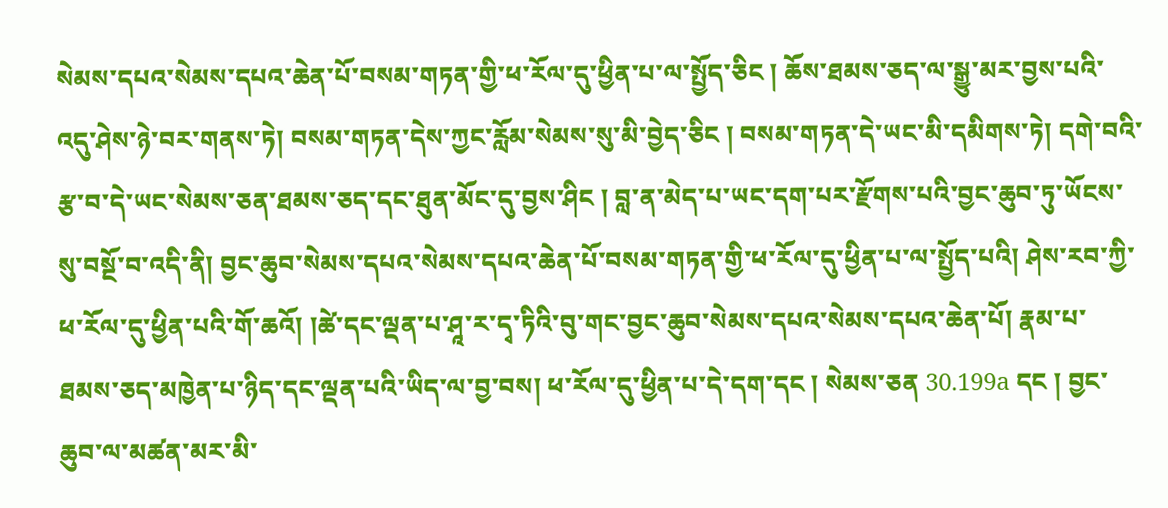སེམས་དཔའ་སེམས་དཔའ་ཆེན་པོ་བསམ་གཏན་གྱི་ཕ་རོལ་དུ་ཕྱིན་པ་ལ་སྤྱོད་ཅིང ། ཆོས་ཐམས་ཅད་ལ་སྒྱུ་མར་བྱས་པའི་འདུ་ཤེས་ཉེ་བར་གནས་ཏེ། བསམ་གཏན་དེས་ཀྱང་རློམ་སེམས་སུ་མི་བྱེད་ཅིང ། བསམ་གཏན་དེ་ཡང་མི་དམིགས་ཏེ། དགེ་བའི་རྩ་བ་དེ་ཡང་སེམས་ཅན་ཐམས་ཅད་དང་ཐུན་མོང་དུ་བྱས་ཤིང ། བླ་ན་མེད་པ་ཡང་དག་པར་རྫོགས་པའི་བྱང་ཆུབ་ཏུ་ཡོངས་སུ་བསྔོ་བ་འདི་ནི། བྱང་ཆུབ་སེམས་དཔའ་སེམས་དཔའ་ཆེན་པོ་བསམ་གཏན་གྱི་ཕ་རོལ་དུ་ཕྱིན་པ་ལ་སྤྱོད་པའི། ཤེས་རབ་ཀྱི་ཕ་རོལ་དུ་ཕྱིན་པའི་གོ་ཆའོ། །ཚེ་དང་ལྡན་པ་ཤཱ་ར་དྭ་ཏིའི་བུ་གང་བྱང་ཆུབ་སེམས་དཔའ་སེམས་དཔའ་ཆེན་པོ། རྣམ་པ་ཐམས་ཅད་མཁྱེན་པ་ཉིད་དང་ལྡན་པའི་ཡིད་ལ་བྱ་བས། ཕ་རོལ་དུ་ཕྱིན་པ་དེ་དག་དང ། སེམས་ཅན 30.199a དང ། བྱང་ཆུབ་ལ་མཚན་མར་མི་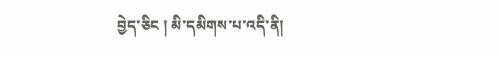བྱེད་ཅིང ། མི་དམིགས་པ་འདི་ནི།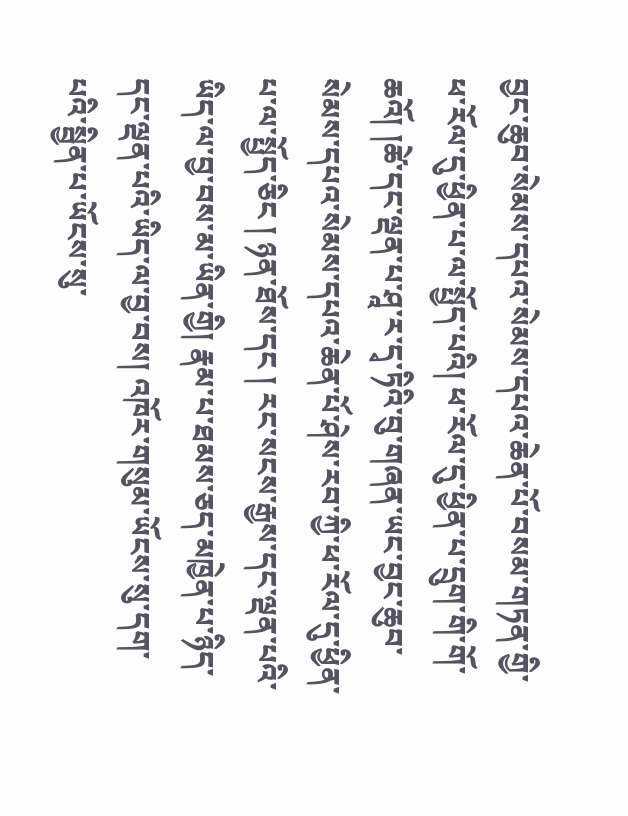བྱང་ཆུབ་སེམས་དཔའ་སེམས་དཔའ་ཆེན་པོ་བསམ་གཏན་གྱི་ཕ་རོལ་དུ་ཕྱིན་པ་ལ་སྤྱོད་པའི། ཕ་རོལ་དུ་ཕྱིན་པ་དྲུག་གི་གོ་ཆའོ། །ཚེ་དང་ལྡན་པ་ཤཱ་ར་དྭ་ཏིའི་བུ་གཞན་ཡང་བྱང་ཆུབ་སེམས་དཔའ་སེམས་དཔའ་ཆེན་པོ་ཤེས་རབ་ཀྱི་ཕ་རོལ་དུ་ཕྱིན་པ་ལ་སྤྱོད་ཅིང ། ཉན་ཐོས་དང ། རང་སངས་རྒྱས་དང་ལྡན་པའི་ཡིད་ལ་བྱ་བས་མ་ཡིན་གྱི། རྣམ་པ་ཐམས་ཅད་མཁྱེན་པ་ཉིད་དང་ལྡན་པའི་ཡིད་ལ་བྱ་བས། འཁོར་གསུམ་ཡོངས་སུ་དག་པའི་སྦྱིན་པ་ཡོངས་སུ་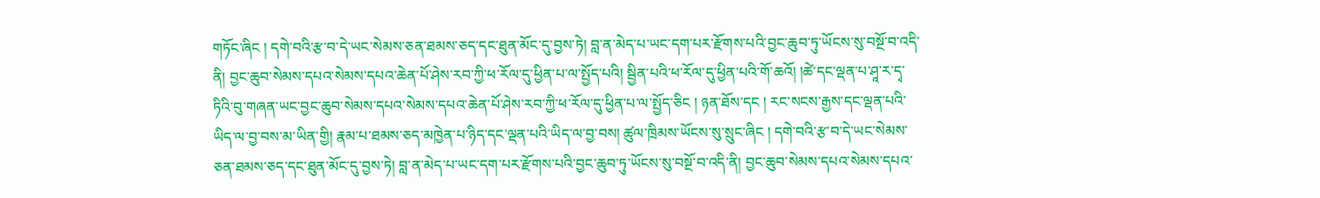གཏོང་ཞིང ། དགེ་བའི་རྩ་བ་དེ་ཡང་སེམས་ཅན་ཐམས་ཅད་དང་ཐུན་མོང་དུ་བྱས་ཏེ། བླ་ན་མེད་པ་ཡང་དག་པར་རྫོགས་པའི་བྱང་ཆུབ་ཏུ་ཡོངས་སུ་བསྔོ་བ་འདི་ནི། བྱང་ཆུབ་སེམས་དཔའ་སེམས་དཔའ་ཆེན་པོ་ཤེས་རབ་ཀྱི་ཕ་རོལ་དུ་ཕྱིན་པ་ལ་སྤྱོད་པའི། སྦྱིན་པའི་ཕ་རོལ་དུ་ཕྱིན་པའི་གོ་ཆའོ། །ཚེ་དང་ལྡན་པ་ཤཱ་ར་དྭ་ཏིའི་བུ་གཞན་ཡང་བྱང་ཆུབ་སེམས་དཔའ་སེམས་དཔའ་ཆེན་པོ་ཤེས་རབ་ཀྱི་ཕ་རོལ་དུ་ཕྱིན་པ་ལ་སྤྱོད་ཅིང ། ཉན་ཐོས་དང ། རང་སངས་རྒྱས་དང་ལྡན་པའི་ཡིད་ལ་བྱ་བས་མ་ཡིན་གྱི། རྣམ་པ་ཐམས་ཅད་མཁྱེན་པ་ཉིད་དང་ལྡན་པའི་ཡིད་ལ་བྱ་བས། ཚུལ་ཁྲིམས་ཡོངས་སུ་སྲུང་ཞིང ། དགེ་བའི་རྩ་བ་དེ་ཡང་སེམས་ཅན་ཐམས་ཅད་དང་ཐུན་མོང་དུ་བྱས་ཏེ། བླ་ན་མེད་པ་ཡང་དག་པར་རྫོགས་པའི་བྱང་ཆུབ་ཏུ་ཡོངས་སུ་བསྔོ་བ་འདི་ནི། བྱང་ཆུབ་སེམས་དཔའ་སེམས་དཔའ་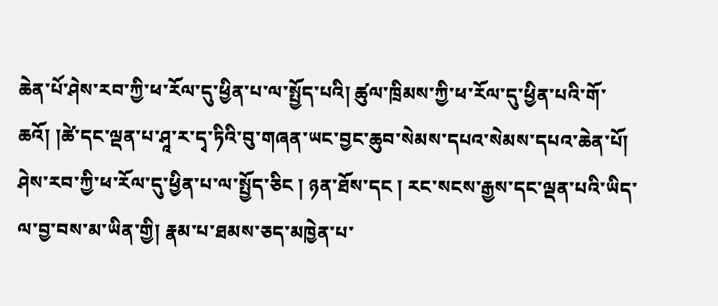ཆེན་པོ་ཤེས་རབ་ཀྱི་ཕ་རོལ་དུ་ཕྱིན་པ་ལ་སྤྱོད་པའི། ཚུལ་ཁྲིམས་ཀྱི་ཕ་རོལ་དུ་ཕྱིན་པའི་གོ་ཆའོ། །ཚེ་དང་ལྡན་པ་ཤཱ་ར་དྭ་ཏིའི་བུ་གཞན་ཡང་བྱང་ཆུབ་སེམས་དཔའ་སེམས་དཔའ་ཆེན་པོ། ཤེས་རབ་ཀྱི་ཕ་རོལ་དུ་ཕྱིན་པ་ལ་སྤྱོད་ཅིང ། ཉན་ཐོས་དང ། རང་སངས་རྒྱས་དང་ལྡན་པའི་ཡིད་ལ་བྱ་བས་མ་ཡིན་གྱི། རྣམ་པ་ཐམས་ཅད་མཁྱེན་པ་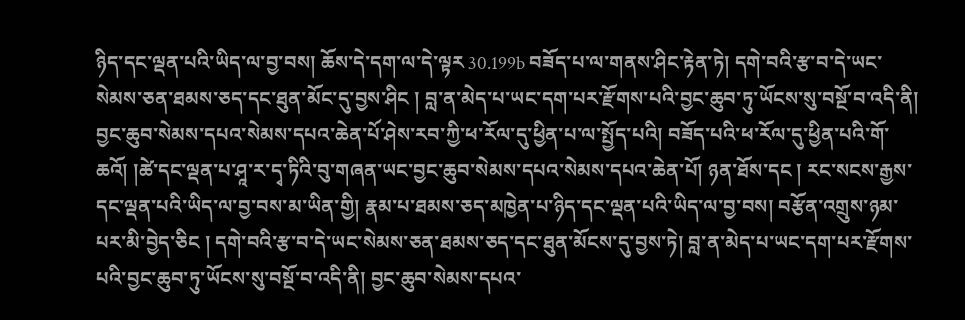ཉིད་དང་ལྡན་པའི་ཡིད་ལ་བྱ་བས། ཆོས་དེ་དག་ལ་དེ་ལྟར 30.199b བཟོད་པ་ལ་གནས་ཤིང་རྟེན་ཏེ། དགེ་བའི་རྩ་བ་དེ་ཡང་སེམས་ཅན་ཐམས་ཅད་དང་ཐུན་མོང་དུ་བྱས་ཤིང ། བླ་ན་མེད་པ་ཡང་དག་པར་རྫོགས་པའི་བྱང་ཆུབ་ཏུ་ཡོངས་སུ་བསྔོ་བ་འདི་ནི། བྱང་ཆུབ་སེམས་དཔའ་སེམས་དཔའ་ཆེན་པོ་ཤེས་རབ་ཀྱི་ཕ་རོལ་དུ་ཕྱིན་པ་ལ་སྤྱོད་པའི། བཟོད་པའི་ཕ་རོལ་དུ་ཕྱིན་པའི་གོ་ཆའོ། །ཚེ་དང་ལྡན་པ་ཤཱ་ར་དྭ་ཏིའི་བུ་གཞན་ཡང་བྱང་ཆུབ་སེམས་དཔའ་སེམས་དཔའ་ཆེན་པོ། ཉན་ཐོས་དང ། རང་སངས་རྒྱས་དང་ལྡན་པའི་ཡིད་ལ་བྱ་བས་མ་ཡིན་གྱི། རྣམ་པ་ཐམས་ཅད་མཁྱེན་པ་ཉིད་དང་ལྡན་པའི་ཡིད་ལ་བྱ་བས། བརྩོན་འགྲུས་ཉམ་པར་མི་བྱེད་ཅིང ། དགེ་བའི་རྩ་བ་དེ་ཡང་སེམས་ཅན་ཐམས་ཅད་དང་ཐུན་མོངས་དུ་བྱས་ཏེ། བླ་ན་མེད་པ་ཡང་དག་པར་རྫོགས་པའི་བྱང་ཆུབ་ཏུ་ཡོངས་སུ་བསྔོ་བ་འདི་ནི། བྱང་ཆུབ་སེམས་དཔའ་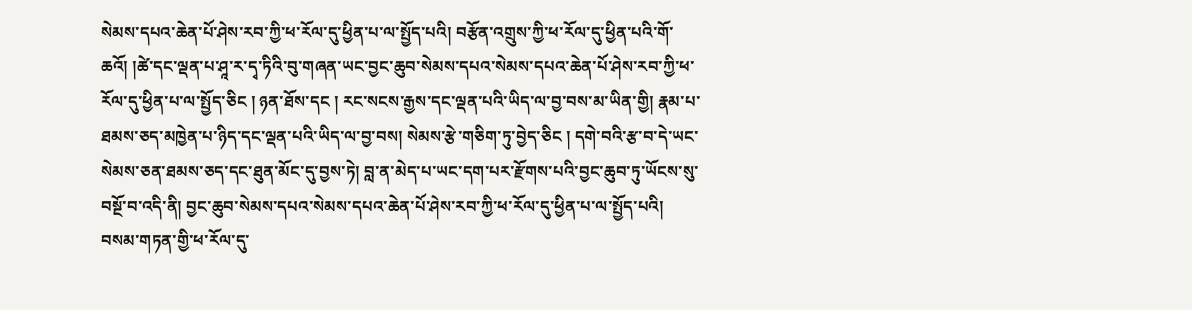སེམས་དཔའ་ཆེན་པོ་ཤེས་རབ་ཀྱི་ཕ་རོལ་དུ་ཕྱིན་པ་ལ་སྤྱོད་པའི། བརྩོན་འགྲུས་ཀྱི་ཕ་རོལ་དུ་ཕྱིན་པའི་གོ་ཆའོ། །ཚེ་དང་ལྡན་པ་ཤཱ་ར་དྭ་ཏིའི་བུ་གཞན་ཡང་བྱང་ཆུབ་སེམས་དཔའ་སེམས་དཔའ་ཆེན་པོ་ཤེས་རབ་ཀྱི་ཕ་རོལ་དུ་ཕྱིན་པ་ལ་སྤྱོད་ཅིང ། ཉན་ཐོས་དང ། རང་སངས་རྒྱས་དང་ལྡན་པའི་ཡིད་ལ་བྱ་བས་མ་ཡིན་གྱི། རྣམ་པ་ཐམས་ཅད་མཁྱེན་པ་ཉིད་དང་ལྡན་པའི་ཡིད་ལ་བྱ་བས། སེམས་རྩེ་གཅིག་ཏུ་བྱེད་ཅིང ། དགེ་བའི་རྩ་བ་དེ་ཡང་སེམས་ཅན་ཐམས་ཅད་དང་ཐུན་མོང་དུ་བྱས་ཏེ། བླ་ན་མེད་པ་ཡང་དག་པར་རྫོགས་པའི་བྱང་ཆུབ་ཏུ་ཡོངས་སུ་བསྔོ་བ་འདི་ནི། བྱང་ཆུབ་སེམས་དཔའ་སེམས་དཔའ་ཆེན་པོ་ཤེས་རབ་ཀྱི་ཕ་རོལ་དུ་ཕྱིན་པ་ལ་སྤྱོད་པའི། བསམ་གཏན་གྱི་ཕ་རོལ་དུ་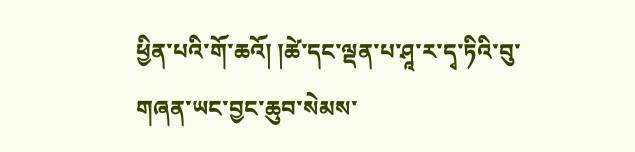ཕྱིན་པའི་གོ་ཆའོ། །ཚེ་དང་ལྡན་པ་ཤཱ་ར་དྭ་ཏིའི་བུ་གཞན་ཡང་བྱང་ཆུབ་སེམས་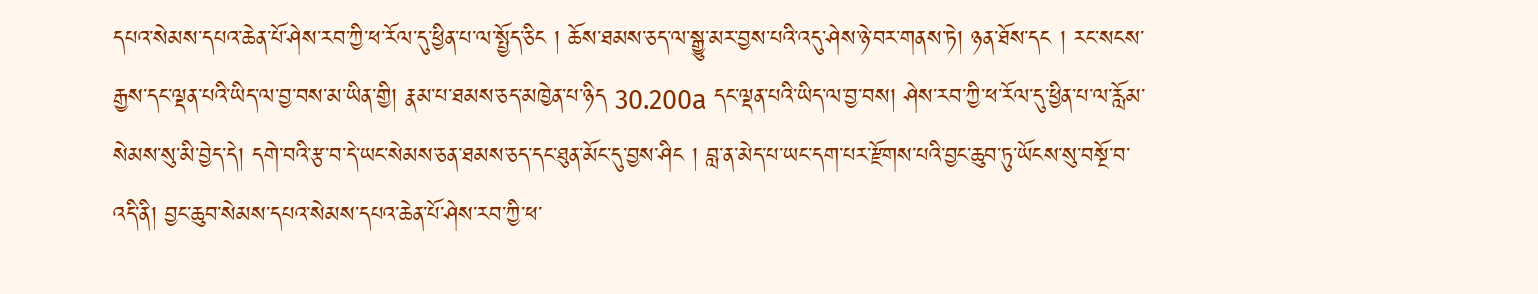དཔའ་སེམས་དཔའ་ཆེན་པོ་ཤེས་རབ་ཀྱི་ཕ་རོལ་དུ་ཕྱིན་པ་ལ་སྤྱོད་ཅིང ། ཆོས་ཐམས་ཅད་ལ་སྒྱུ་མར་བྱས་པའི་འདུ་ཤེས་ཉེ་བར་གནས་ཏེ། ཉན་ཐོས་དང ། རང་སངས་རྒྱས་དང་ལྡན་པའི་ཡིད་ལ་བྱ་བས་མ་ཡིན་གྱི། རྣམ་པ་ཐམས་ཅད་མཁྱེན་པ་ཉིད 30.200a དང་ལྡན་པའི་ཡིད་ལ་བྱ་བས། ཤེས་རབ་ཀྱི་ཕ་རོལ་དུ་ཕྱིན་པ་ལ་རློམ་སེམས་སུ་མི་བྱེད་དེ། དགེ་བའི་རྩ་བ་དེ་ཡང་སེམས་ཅན་ཐམས་ཅད་དང་ཐུན་མོང་དུ་བྱས་ཤིང ། བླ་ན་མེད་པ་ཡང་དག་པར་རྫོགས་པའི་བྱང་ཆུབ་ཏུ་ཡོངས་སུ་བསྔོ་བ་འདི་ནི། བྱང་ཆུབ་སེམས་དཔའ་སེམས་དཔའ་ཆེན་པོ་ཤེས་རབ་ཀྱི་ཕ་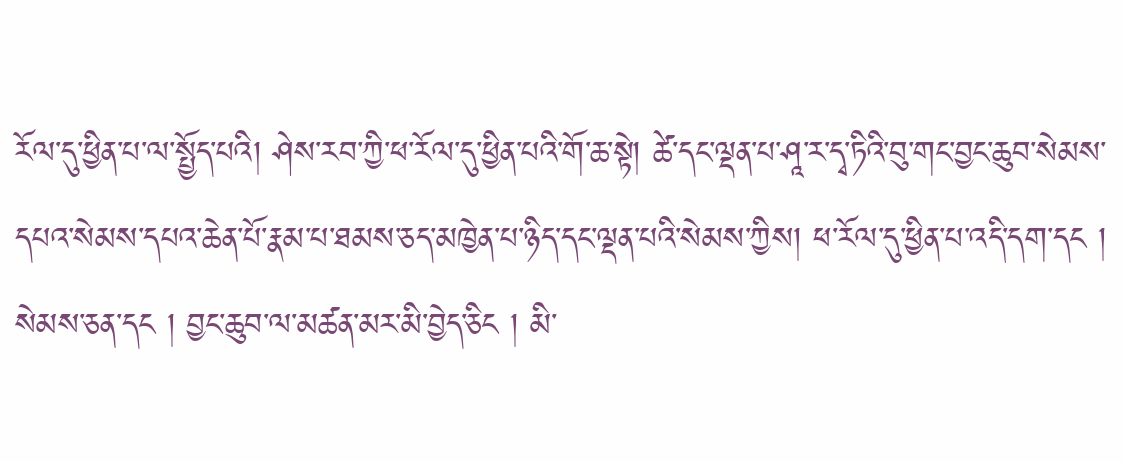རོལ་དུ་ཕྱིན་པ་ལ་སྤྱོད་པའི། ཤེས་རབ་ཀྱི་ཕ་རོལ་དུ་ཕྱིན་པའི་གོ་ཆ་སྟེ། ཚེ་དང་ལྡན་པ་ཤཱ་ར་དྭ་ཏིའི་བུ་གང་བྱང་ཆུབ་སེམས་དཔའ་སེམས་དཔའ་ཆེན་པོ་རྣམ་པ་ཐམས་ཅད་མཁྱེན་པ་ཉིད་དང་ལྡན་པའི་སེམས་ཀྱིས། ཕ་རོལ་དུ་ཕྱིན་པ་འདི་དག་དང ། སེམས་ཅན་དང ། བྱང་ཆུབ་ལ་མཚན་མར་མི་བྱེད་ཅིང ། མི་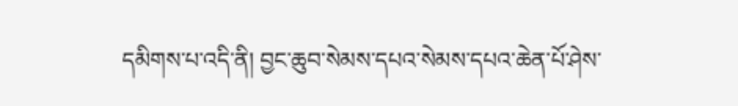དམིགས་པ་འདི་ནི། བྱང་ཆུབ་སེམས་དཔའ་སེམས་དཔའ་ཆེན་པོ་ཤེས་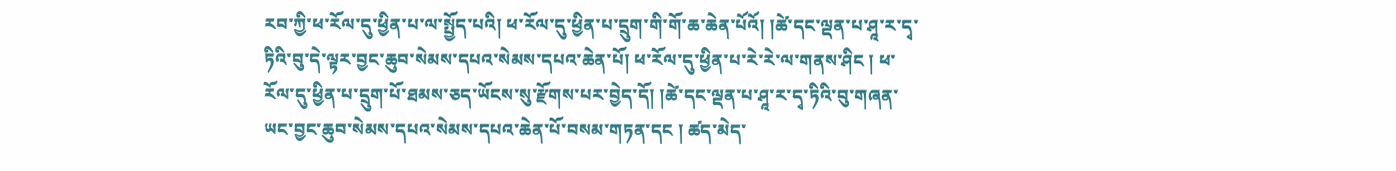རབ་ཀྱི་ཕ་རོལ་དུ་ཕྱིན་པ་ལ་སྤྱོད་པའི། ཕ་རོལ་དུ་ཕྱིན་པ་དྲུག་གི་གོ་ཆ་ཆེན་པོའོ། །ཚེ་དང་ལྡན་པ་ཤཱ་ར་དྭ་ཏིའི་བུ་དེ་ལྟར་བྱང་ཆུབ་སེམས་དཔའ་སེམས་དཔའ་ཆེན་པོ། ཕ་རོལ་དུ་ཕྱིན་པ་རེ་རེ་ལ་གནས་ཤིང ། ཕ་རོལ་དུ་ཕྱིན་པ་དྲུག་པོ་ཐམས་ཅད་ཡོངས་སུ་རྫོགས་པར་བྱེད་དོ། །ཚེ་དང་ལྡན་པ་ཤཱ་ར་དྭ་ཏིའི་བུ་གཞན་ཡང་བྱང་ཆུབ་སེམས་དཔའ་སེམས་དཔའ་ཆེན་པོ་བསམ་གཏན་དང ། ཚད་མེད་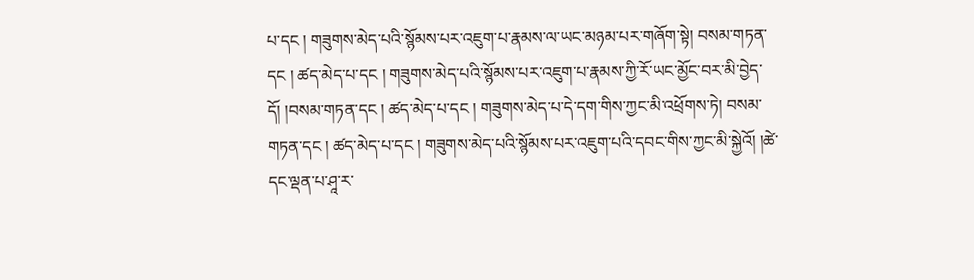པ་དང ། གཟུགས་མེད་པའི་སྙོམས་པར་འཇུག་པ་རྣམས་ལ་ཡང་མཉམ་པར་གཞོག་སྟེ། བསམ་གཏན་དང ། ཚད་མེད་པ་དང ། གཟུགས་མེད་པའི་སྙོམས་པར་འཇུག་པ་རྣམས་ཀྱི་རོ་ཡང་མྱོང་བར་མི་བྱེད་དོ། །བསམ་གཏན་དང ། ཚད་མེད་པ་དང ། གཟུགས་མེད་པ་དེ་དག་གིས་ཀྱང་མི་འཕྲོགས་ཏེ། བསམ་གཏན་དང ། ཚད་མེད་པ་དང ། གཟུགས་མེད་པའི་སྙོམས་པར་འཇུག་པའི་དབང་གིས་ཀྱང་མི་སྐྱེའོ། །ཚེ་དང་ལྡན་པ་ཤཱ་ར་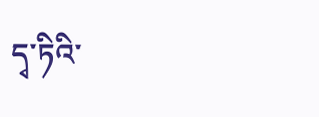དྭ་ཏིའི་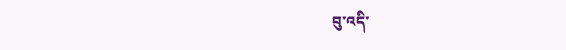བུ་འདི་